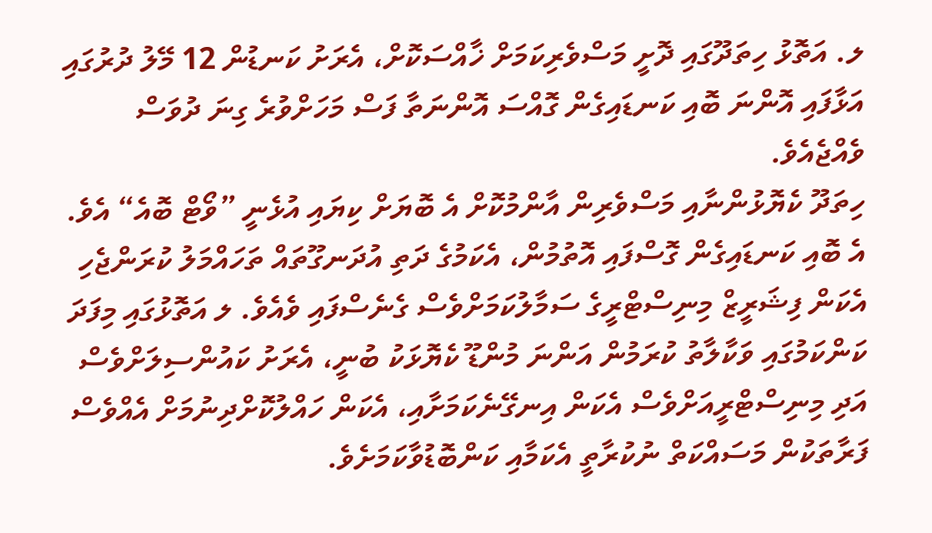ލ. އަތޮޅު ހިތަދޫގައި ދޮށީ މަސްވެރިކަމަށް ޚާއްސަކޮށް، އެރަށު ކަނޑުން 12 މޭލު ދުރުގައި އަޅާފައި އޮންނަ ބޮއި ކަނޑައިގެން ގޮއްސަ އޮންނަތާ ފަސް މަހަށްވުރެ ގިނަ ދުވަސް ވެއްޖެއެވެ.
ހިތަދޫ ކެޔޮޅުންނާއި މަސްވެރިން އާންމުކޮށް އެ ބޮޔަށް ކިޔައި އުޅެނީ ”ވޯޓް ބޮއެ“ އެވެ. އެ ބޮއި ކަނޑައިގެން ގޮސްފައި އޮތުމުން، އެކަމުގެ ދަތި އުދަނގޫތައް ތަހައްމަލު ކުރަންޖެހި އެކަން ފިޝަރީޒް މިނިސްޓްރީގެ ސަމާލުކަމަށްވެސް ގެނެސްފައި ވެއެވެ. ލ އަތޮޅުގައި މިފަދަ ކަންކަމުގައި ވަކާލާތު ކުރަމުން އަންނަ މުންޑޫ ކެޔޮޅަކު ބުނީ، އެރަށު ކައުންސިލަށްވެސް އަދި މިނިސްޓްރީއަށްވެސް އެކަން އިނގޭނެކަމަށާއި، އެކަން ހައްލުކޮށްދިނުމަށް އެއްވެސް ފަރާތަކުން މަސައްކަތް ނުކުރާތީ އެކަމާއި ކަންބޮޑުވާކަމަށެވެ.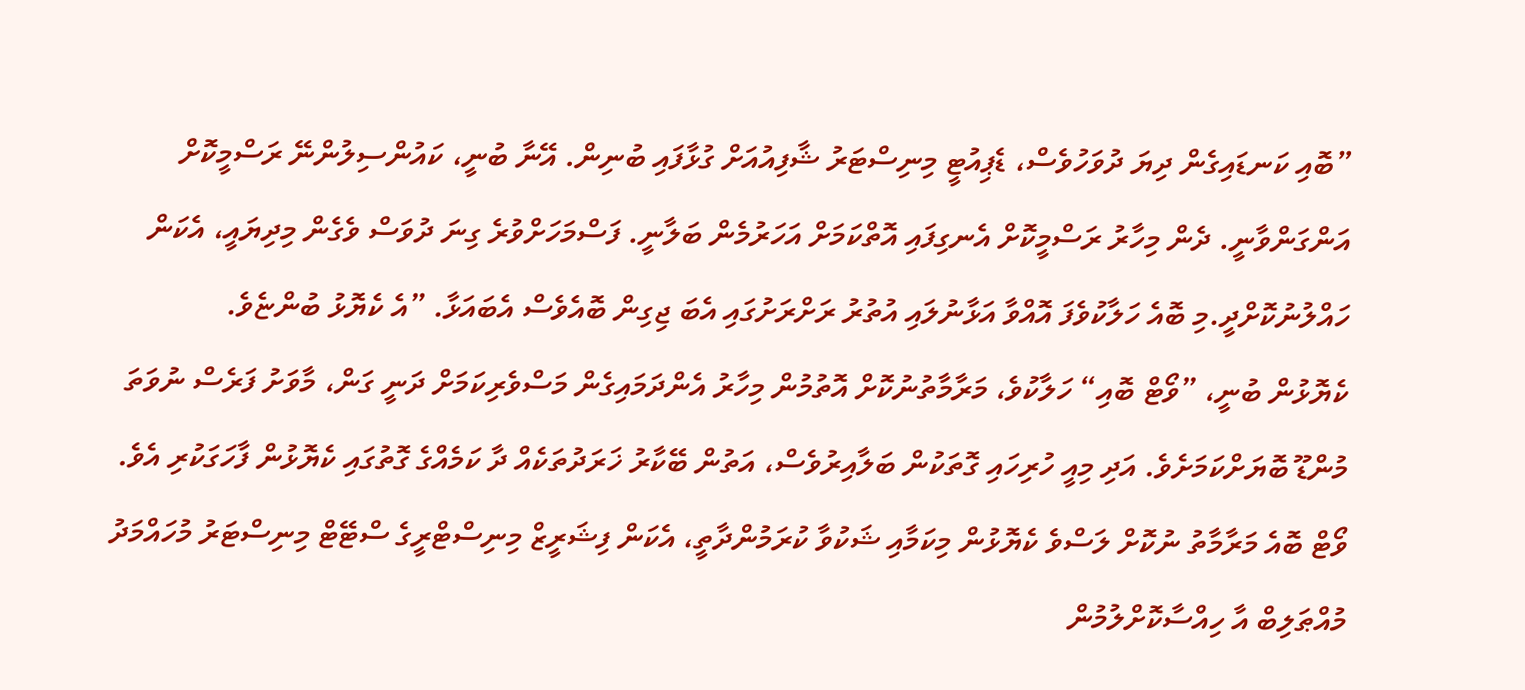”ބޮއި ކަނޑައިގެން ދިޔަ ދުވަހުވެސް، ޑެޕިއުޓީ މިނިސްޓަރު ޝާފިއުއަށް ގުޅާފައި ބުނިން. އޭނާ ބުނީ، ކައުންސިލުންނޭ ރަސްމީކޮށް އަންގަންވާނީ. ދެން މިހާރު ރަސްމީކޮށް އެނގިފައި އޮތްކަމަށް އަހަރުމެން ބަލާނީ. ފަސްމަހަށްވުރެ ގިނަ ދުވަސް ވެގެން މިދިޔައީ، އެކަން ހައްލުނުކޮށްދީ.މި ބޮއެ ހަލާކުވެފަ އޮއްވާ އަޅާނުލައި އުތުރު ރަށްރަށުގައި އެބަ ޖިގިން ބޮއެވެސް އެބައަޅާ. ”އެ ކެޔޮޅު ބުންޏެވެ.
ކެޔޮޅުން ބުނީ، ”ވޯޓް ބޮއި“ ހަލާކުވެ، މަރާމާތުނުކޮށް އޮތުމުން މިހާރު އެންދަމައިގެން މަސްވެރިކަމަށް ދަނީ ގަން، މާވަށު ފަރެސް ނުވަތަ މުންޑޫ ބޮޔަށްކަމަށެވެ. އަދި މިއީ ހުރިހައި ގޮތަކުން ބަލާއިރުވެސް، އަތުން ބޭކާރު ޚަރަދުތަކެއް ދާ ކަމެއްގެ ގޮތުގައި ކެޔޮޅުން ފާހަގަކުރި އެވެ.
ވޯޓް ބޮއެ މަރާމާތު ނުކޮށް ލަސްވެ ކެޔޮޅުން މިކަމާއި ޝަކުވާ ކުރަމުންދާތީ، އެކަން ފިޝަރީޒް މިނިސްޓްރީގެ ސްޓޭޓް މިނިސްޓަރު މުހައްމަދު މުއްޠަލިބް އާ ހިއްސާކޮށްލުމުން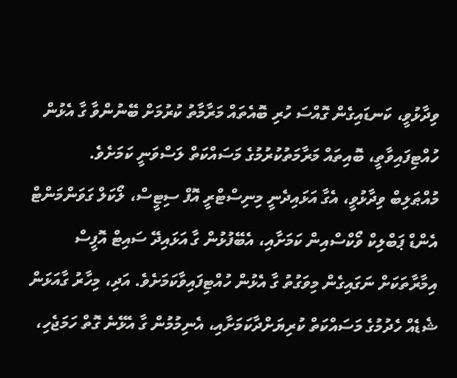ވިދާޅުވީ، ކަނޑައިގެން ގޮއްސަ ހުރި ބޮއެތައް މަރާމާތު ކުރުމަށް ބޭނުންވާ ގާ އެޅުން ހުއްޓިފައިވާތީ، ބޮއިތައް މަރާމަތުކުރުމުގެ މަސައްކަތް ލަސްވަނީ ކަމަށެވެ.
މުއްޠަލިބް ވިދާޅުވީ، އެގާ އަޅައިދެނީ މިނިސްޓްރީ އޮފް ސިޓީސް، ލޯކަލް ގަވަންމަންޓް އެންޑް ޕަބްލިކް ވޯކްސްއިން ކަމަށާއި، އެބޭފުޅުން ގާ އަޅައިދޭ ސައިޓް އޮފީސް އިމާރާތަކަށް ނަގައިގެން މިވަގުތު ގާ އެޅުން ހުއްޓިފައިވާކަމަށެވެ. އަދި، މިހާރު ގާއަޅަން ޝެޑެއް ހެދުމުގެ މަސައްކަތް ކުރިޔަށްދާކަމަށާއި، އެނިމުމުން ގާ އެޅޭނެ ގޮތް ހަމަޖެހި،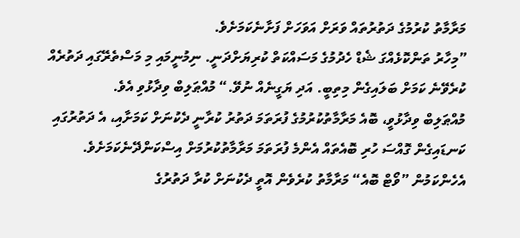މަރާމާތު ކުރުމުގެ ދަތުރުތައް ވަރަށް އަވަހަށް ފަށާނެކަމަށެވެ.
”މިހާރު ތަންކޮޅެއްގަ ޝެޑް ހެދުމުގެ މަސައްކަތް ކުރިޔަށްދަނީ. ނިމުނީމައި މި މަސްތެރޭގައި ދަތުރެއް ކުރެވޭނެ ކަމަށް ބަލައިގެން މިތިބީ. އަދި ޔަގީނެއް ނުވޭ.“ މުއްޠަލިބް ވިދާޅުވި އެވެ.
މުއްޠަލިބް ވިދާޅުވީ، ބޮއެ މަރާމާތުކުރުމުގެ ފުރަތަމަ ދަތުރު ކުރާނީ ދެކުނަށް ކަމަށާއި، އެ ދަތުރުގައި ކަނޑައިގެން ގޮއްސަ ހުރި ބޮއެތައް އެންމެ ފުރަތަމަ މަރާމާތުކުރުމަށް އިސްކަންދޭނެކަމަށެވެ.
އެހެންކަމުން ”ވޯޓް ބޮއެ“ މަރާމާތު ކުރެވެން އޮތީ ދެކުނަށް ކުރާ ދަތުރުގެ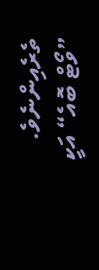ތެރެއިންނެވެ.
”ވޯޓް ބޮއެ“ އަކީ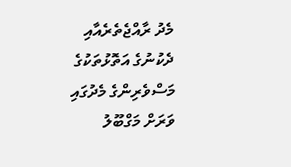މެދު ރާއްޖެތެރެއާއި ދެކުނުގެ އަތޮޅުތަކުގެ މަސްވެރިންގެ މެދުގައި ވަރަށް މަގްބޫލު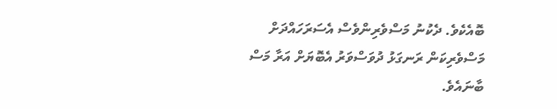ބޮއެކެވެ. ދެކުނު މަސްވެރިންވެސް އެސަރަހައްދަށް މަސްވެރިކަން ރަނގަޅު ދުވަސްވަރު އެބޮޔަށް އަރާ މަސް ބާނައެވެ.